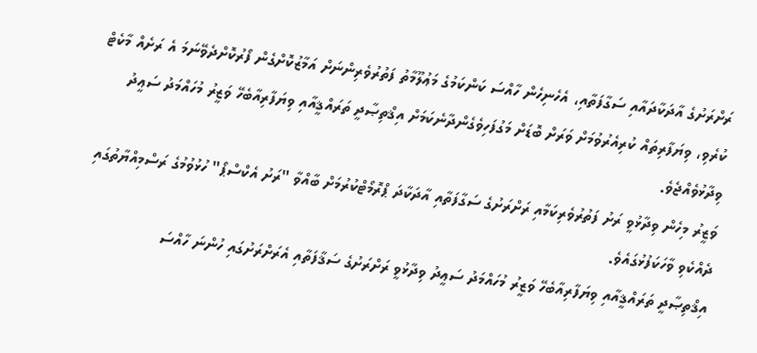ރަށްރަށުގެ އާދަކާދައާއި ސަގާފަތާއި، އެހެނިހެން ހާއްސަ ކަންކަމުގެ މަޢުލޫމާތު ފަތުރުވެރިންނަށް އަމާޒުކޮށްގެން ފޯރުކޮށްދެވޭނަމަ އެ ރަށެއް މާކެޓް ކުރެވި، ވިޔަފާރިތައް ކުރިއެރުވުމަށް ވަރަށް ބޮޑަށް މަގުފަހިވެގެންދާނެކަމަށް އިޤްތިޞާދީ ތަރައްޤީއާއި ވިޔަފާރިއާބެހޭ ވަޒީރު މުހައްމަދު ސަޢީދު ވިދާޅުވެއްޖެވެ.
ވަޒީރު މިހެން ވިދާޅުވީ ރަށު ފަތުރުވެރިކަމާއި ރަށްރަށުގެ ސަގާފަތާއި އާދަކާދަ ޕްރޮމޯޓްކުރުމަށް ބާއްވާ "ރަށު އެކްސްޕޯ" ހުޅުވުމުގެ ރަސްމިއްޔާތުގައި ދެއްކެވި ވާހަކަފުޅުގައެވެ.
އިޤްތިޞާދީ ތަރައްޤީއާއި ވިޔަފާރިއާބެހޭ ވަޒީރު މުހައްމަދު ސަޢީދު ވިދާޅުވީ ރަށްރަށުގެ ސަޤާފަތާއި އެރަށްރަށުގައި ހުންނަ ހާއްސަ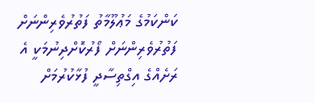ކަންކަމުގެ މަޢުލޫމާތު ފަތުރުވެރިންނަށް ފަތުރުވެރިންނަށް ފޯރުކޮށްދިނުމަކީ އެ ރަށެއްގެ އިގްތިސާދީ ފުޅާކުރުމަށް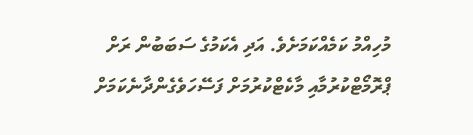މުހިއްމު ކަމެއްކަމަށެވެ. އަދި އެކަމުގެ ސަބަބުން ރަށް ޕްރޮމޯޓްކުރުމާއި މާކެޓްކުރުމަށް ފަސޭހަވެގެންދާނެކަމަށް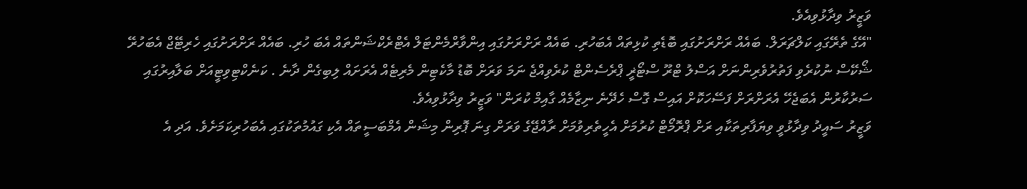ވަޒީރު ވިދާޅުވިއެވެ.
"އޭގެ ތެރޭގައި ކަލްޗަރަލް. ބައެއް ރަށްރަށުގައި ބޮޑެތި ކުޅިތައް އެބަހުރި. ބައެއް ރަށްރަށުގައި އިންވާރްމެންޓަލް އެޓްރެކްޝަންތައް އެބަ ހުރި. ބައެއް ރަށްރަށުގައި ހެރިޓޭޖް އެބަހުރޭ ޝޯކޭސް ނުކުރެވި ފަތުރުވެރިންނަށް އަސްލު ޓްރޫ ސްޓޯޜީ ޕްރެސެންޓް ކުރެވިއްޖެ ނަމަ ވަރަށް ބޮޑު މާކެޓިން މެރިޓެއް އެރަށައް ލިބިގެން ދާނެ . ކަނެކްޓިވިޓީއަށް ބަލާއިރުގައި ސަރުކާރުން އެބަޖެހޭ އެރަށްރަށް ފަސޭހަކޮށް އައިސް ގޮސް ހެދޭނެ ނިޒާމެއް ގާއިމް ކުރަން" ވަޒީރު ވިދާޅުވިއެވެ.
ވަޒީރު ސައީދު ވިދާޅުވީ ވިޔަފާރިތަކާއި ރަށް ޕްރޮމޯޓް ކުރުމަށް އެހީތެރިވުމަށް ރާއްޖޭގެ ވަރަށް ގިނަ ޕޮރިން މިޝަން އެމްބަސީތައް އެކި ގައުމުތަކުގައި އެބަހުރިކަމަށެވެ. އަދި އެ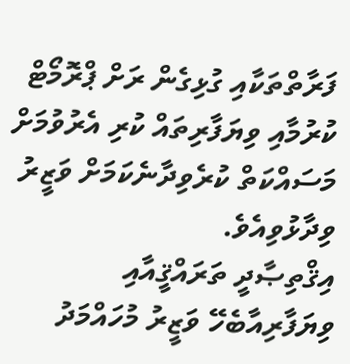ފަރާތްތަކާއި ގުޅިގެން ރަށް ޕްރޮމޯޓް ކުރުމާއި ވިޔަފާރިތައް ކުރި އެރުވުމަށް މަސައްކަތް ކުރެވިދާނެކަމަށް ވަޒީރު ވިދާޅުވިއެވެ.
އިޤްތިޞާދީ ތަރައްޤީއާއި ވިޔަފާރިއާބެހޭ ވަޒީރު މުހައްމަދު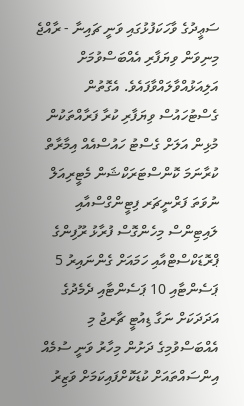ސަޢީދުގެ ވާހަކަފުޅުގައި ވަނީ ޗައިނާ - ރާއްޖެ މިނިވަން ވިޔަފާރި އެއްބަސްވުމަށް އަލިއަޅުއްވާލައްވާފައެވެ. އެގޮތުން ގެސްޓުހައުސް ވިޔަފާރި ކުރާ ފަރާއްތަކުން މުޅިން އަލަށް ގެސްޓު ހައުސްއެއް އިމާރާތް ކުރާނަމަ ކޮންސްޓަރަކްޝަން މެޓީރިއަލް ނުވަތަ ފަރްނީޗަރ ފިޓީންގްސްއާއި ލައިޓިންސް މިހެންގޮސް ފުރާޅު ރޫފިންގެ ޕްރޮޑަކްސްޓްއާއި ހަމައަށް ގެންނައިރު 5 ޕަސެންޓާއި 10 ޕަސެންޓާއި ދެމެދުގެ އަދަދަކަށް ނަގާ ޑިއުޓީ ޗާރޖު މި އެއްބަސްވުމިގެ ދަށުން މިހާރު ވަނީ ސުމެއް އިންސައްތައަށް ކުޑަކޮށްފައިކަމަށް ވަޒިރު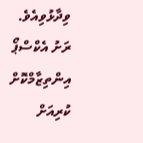ވިދާޅުވިއެވެ.
ރަށު އެކްސްޕޯ އިންތިޒާމްކޮށް ކުރިއަށް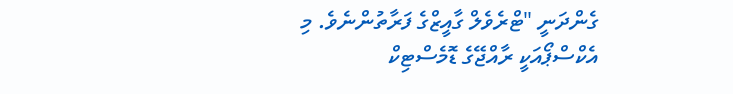ގެންދަނީ "ޓްރެވެލް ގާއީޒްގެ ފަރާތުންނެވެ. މި އެކްސްޕޯއަކީ ރާއްޖޭގެ ޑޮމެސްޓިކް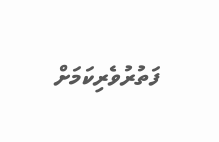ފަތުރުވެރިކަމަށް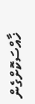ޚާއްސަކޮށްގެން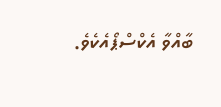ބާއްވާ އެކްސްޕޯއެކެވެ.